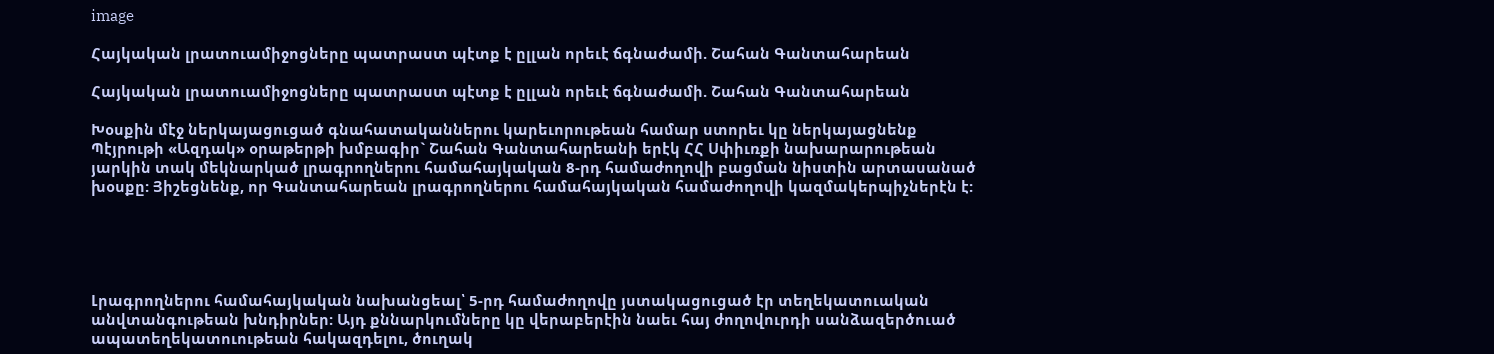image

Հայկական լրատուամիջոցները պատրաստ պէտք է ըլլան որեւէ ճգնաժամի. Շահան Գանտահարեան

Հայկական լրատուամիջոցները պատրաստ պէտք է ըլլան որեւէ ճգնաժամի. Շահան Գանտահարեան

Խօսքին մէջ ներկայացուցած գնահատականներու կարեւորութեան համար ստորեւ կը ներկայացնենք Պէյրութի «Ազդակ» օրաթերթի խմբագիր` Շահան Գանտահարեանի երէկ ՀՀ Սփիւռքի նախարարութեան յարկին տակ մեկնարկած լրագրողներու համահայկական 8-րդ համաժողովի բացման նիստին արտասանած խօսքը: Յիշեցնենք, որ Գանտահարեան լրագրողներու համահայկական համաժողովի կազմակերպիչներէն է:





Լրագրողներու համահայկական նախանցեալ՝ 5-րդ համաժողովը յստակացուցած էր տեղեկատուական անվտանգութեան խնդիրներ: Այդ քննարկումները կը վերաբերէին նաեւ հայ ժողովուրդի սանձազերծուած ապատեղեկատուութեան հակազդելու, ծուղակ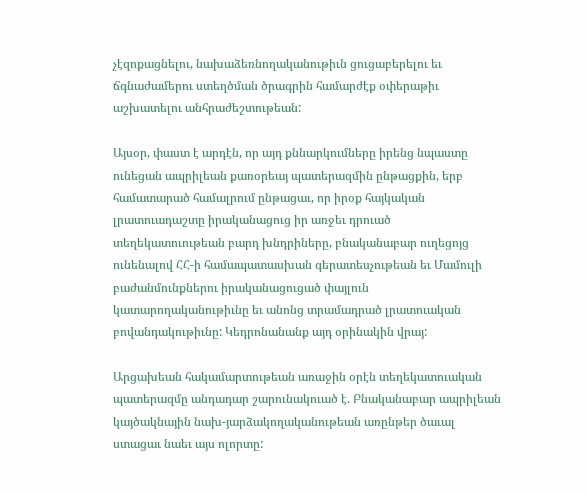չէզոքացնելու, նախաձեռնողականութիւն ցուցաբերելու եւ ճգնաժամերու ստեղծման ծրագրին համարժէք օփերաթիւ աշխատելու անհրաժեշտութեան:

Այսօր, փաստ է արդէն, որ այդ քննարկումները իրենց նպաստը ունեցան ապրիլեան քառօրեայ պատերազմին ընթացքին, երբ համատարած համալրում ընթացաւ, որ իրօք հայկական լրատուադաշտը իրականացուց իր առջեւ դրուած տեղեկատուութեան բարդ խնդրիները, բնականաբար ուղեցոյց ունենալով ՀՀ-ի համապատասխան գերատեսչութեան եւ Մամուլի բաժանմունքներու իրականացուցած փայլուն կատարողականութիւնը եւ անոնց տրամադրած լրատուական բովանդակութիւնը: Կեդրոնանանք այդ օրինակին վրայ:

Արցախեան հակամարտութեան առաջին օրէն տեղեկատուական պատերազմը անդադար շարունակուած է. Բնականաբար ապրիլեան կայծակնային նախ-յարձակողականութեան առընթեր ծաւալ ստացաւ նաեւ այս ոլորտը: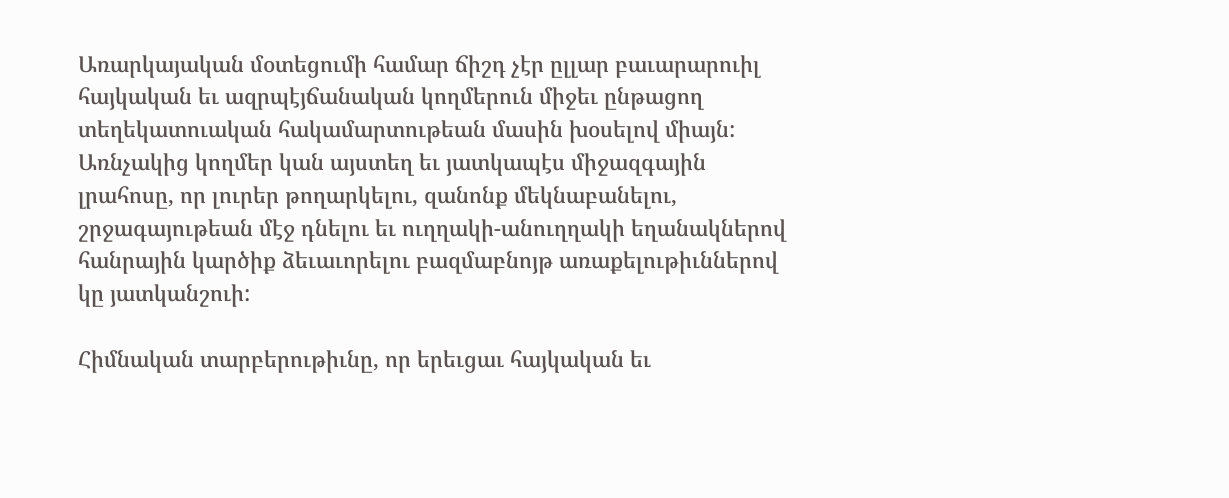Առարկայական մօտեցումի համար ճիշդ չէր ըլլար բաւարարուիլ հայկական եւ ազրպէյճանական կողմերուն միջեւ ընթացող տեղեկատուական հակամարտութեան մասին խօսելով միայն: Առնչակից կողմեր կան այստեղ եւ յատկապէս միջազգային լրահոսը, որ լուրեր թողարկելու, զանոնք մեկնաբանելու, շրջագայութեան մէջ դնելու եւ ուղղակի-անուղղակի եղանակներով հանրային կարծիք ձեւաւորելու բազմաբնոյթ առաքելութիւններով կը յատկանշուի:

Հիմնական տարբերութիւնը, որ երեւցաւ հայկական եւ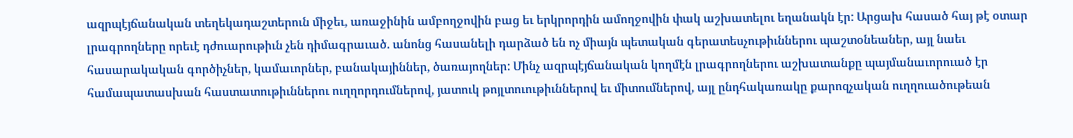ազրպէյճանական տեղեկադաշտերուն միջեւ, առաջինին ամբողջովին բաց եւ երկրորդին ամողջովին փակ աշխատելու եղանակն էր: Արցախ հասած հայ թէ օտար լրագրողները որեւէ դժուարութիւն չեն դիմագրաւած. անոնց հասանելի դարձած են ոչ միայն պետական գերատեսչութիւններու պաշտօնեաներ, այլ նաեւ հասարակական գործիչներ, կամաւորներ, բանակայիններ, ծառայողներ: Մինչ ազրպէյճանական կողմէն լրագրողներու աշխատանքը պայմանաւորուած էր համապատասխան հաստատութիւններու ուղղորդումներով, յատուկ թոյլտուութիւններով եւ միտումներով, այլ ընդհակառակը քարոզչական ուղղուածութեան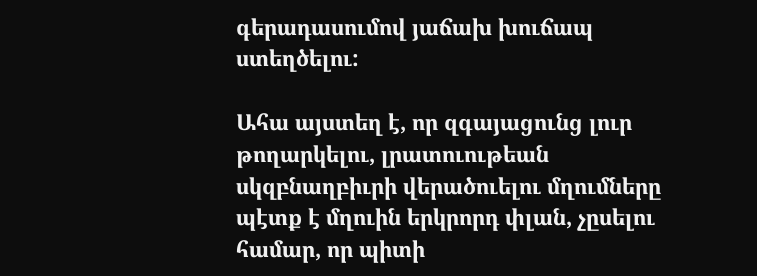գերադասումով յաճախ խուճապ ստեղծելու:

Ահա այստեղ է, որ զգայացունց լուր թողարկելու, լրատուութեան սկզբնաղբիւրի վերածուելու մղումները պէտք է մղուին երկրորդ փլան, չըսելու համար, որ պիտի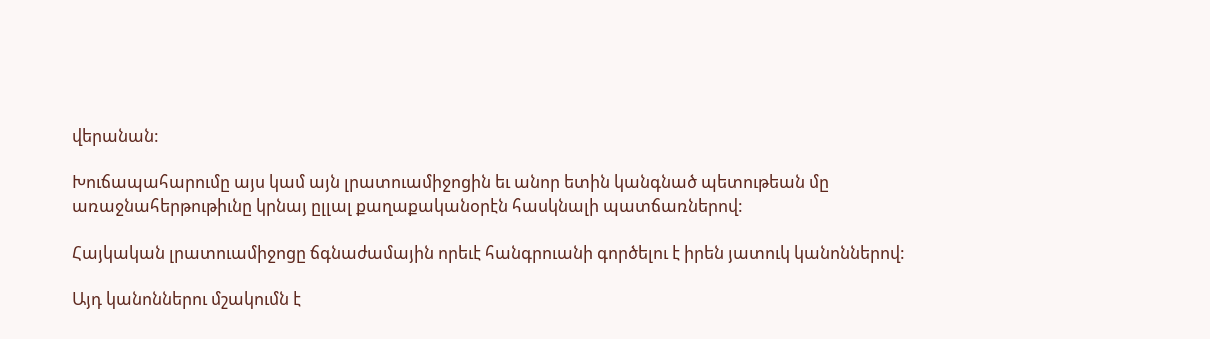վերանան:

Խուճապահարումը այս կամ այն լրատուամիջոցին եւ անոր ետին կանգնած պետութեան մը առաջնահերթութիւնը կրնայ ըլլալ քաղաքականօրէն հասկնալի պատճառներով:

Հայկական լրատուամիջոցը ճգնաժամային որեւէ հանգրուանի գործելու է իրեն յատուկ կանոններով:

Այդ կանոններու մշակումն է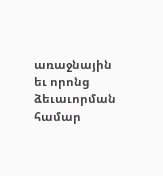առաջնային եւ որոնց ձեւաւորման համար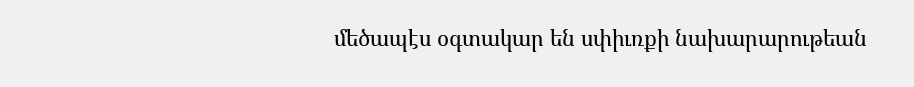մեծապէս օգտակար են սփիւռքի նախարարութեան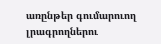առընթեր գումարուող լրագրողներու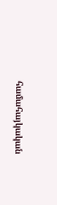համահայկական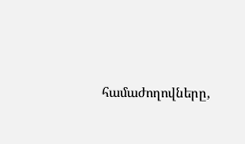համաժողովները,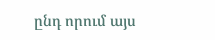ընդ որում այս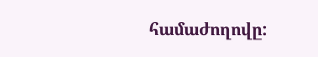համաժողովը: